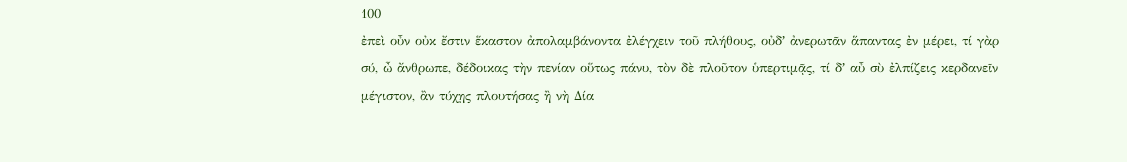100
ἐπεὶ οὖν οὐκ ἔστιν ἕκαστον ἀπολαμβάνοντα ἐλέγχειν τοῦ πλήθους, οὐδʼ ἀνερωτᾶν ἅπαντας ἐν μέρει, τί γὰρ σύ, ὦ ἄνθρωπε, δέδοικας τὴν πενίαν οὕτως πάνυ, τὸν δὲ πλοῦτον ὑπερτιμᾷς, τί δʼ αὖ σὺ ἐλπίζεις κερδανεῖν μέγιστον, ἂν τύχῃς πλουτήσας ἢ νὴ Δία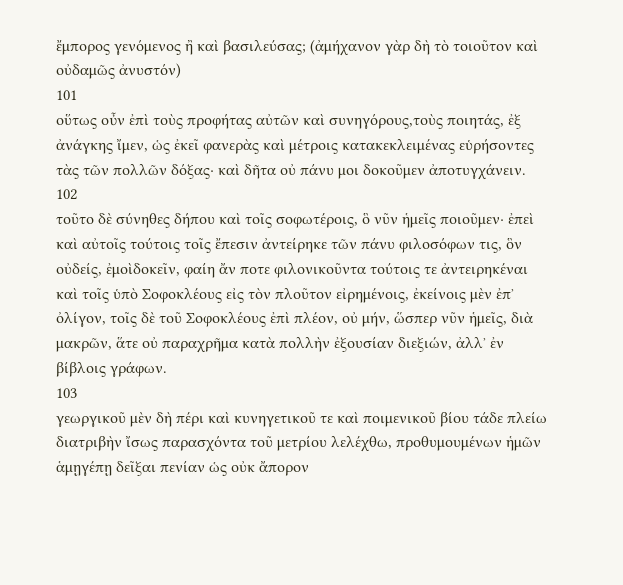ἔμπορος γενόμενος ἢ καὶ βασιλεύσας; (ἀμήχανον γὰρ δὴ τὸ τοιοῦτον καὶ οὐδαμῶς ἀνυστόν)
101
οὕτως οὖν ἐπὶ τοὺς προφήτας αὐτῶν καὶ συνηγόρους,τοὺς ποιητάς, ἐξ ἀνάγκης ἴμεν, ὡς ἐκεῖ φανερὰς καὶ μέτροις κατακεκλειμένας εὑρήσοντες τὰς τῶν πολλῶν δόξας· καὶ δῆτα οὐ πάνυ μοι δοκοῦμεν ἀποτυγχάνειν.
102
τοῦτο δὲ σύνηθες δήπου καὶ τοῖς σοφωτέροις, ὃ νῦν ἡμεῖς ποιοῦμεν· ἐπεὶ καὶ αὐτοῖς τούτοις τοῖς ἔπεσιν ἀντείρηκε τῶν πάνυ φιλοσόφων τις, ὃν οὐδείς, ἐμοὶδοκεῖν, φαίη ἄν ποτε φιλονικοῦντα τούτοις τε ἀντειρηκέναι καὶ τοῖς ὑπὸ Σοφοκλέους εἰς τὸν πλοῦτον εἰρημένοις, ἐκείνοις μὲν ἐπʼ ὀλίγον, τοῖς δὲ τοῦ Σοφοκλέους ἐπὶ πλέον, οὐ μήν, ὥσπερ νῦν ἡμεῖς, διὰ μακρῶν, ἅτε οὐ παραχρῆμα κατὰ πολλὴν ἐξουσίαν διεξιών, ἀλλʼ ἐν βίβλοις γράφων.
103
γεωργικοῦ μὲν δὴ πέρι καὶ κυνηγετικοῦ τε καὶ ποιμενικοῦ βίου τάδε πλείω διατριβὴν ἴσως παρασχόντα τοῦ μετρίου λελέχθω, προθυμουμένων ἡμῶν ἁμῃγέπῃ δεῖξαι πενίαν ὡς οὐκ ἄπορον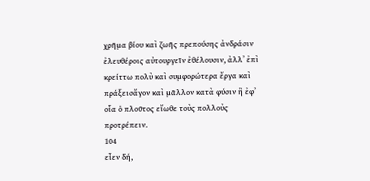χρῆμα βίου καὶ ζωῆς πρεπούσης ἀνδράσιν ἐλευθέροις αὐτουργεῖν ἐθέλουσιν, ἀλλʼ ἐπὶ κρείττω πολὺ καὶ συμφορώτερα ἔργα καὶ πράξεισἄγον καὶ μᾶλλον κατὰ φύσιν ἢ ἐφʼ οἷα ὁ πλοῦτος εἴωθε τοὺς πολλοὺς προτρέπειν.
104
εἶεν δή,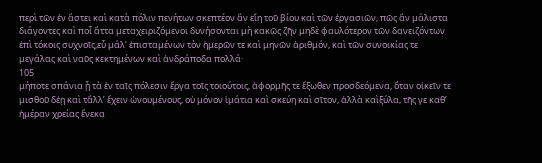περὶ τῶν ἐν ἄστει καὶ κατὰ πόλιν πενήτων σκεπτέον ἂν εἴη τοῦ βίου καὶ τῶν ἐργασιῶν, πῶς ἂν μάλιστα διάγοντες καὶ ποἶ ἄττα μεταχειριζόμενοι δυνήσονται μὴ κακῶς ζῆν μηδὲ φαυλότερον τῶν δανειζόντων ἐπὶ τόκοις συχνοῖς,εὖ μάλʼ ἐπισταμένων τὸν ἡμερῶν τε καὶ μηνῶν ἀριθμόν, καὶ τῶν συνοικίας τε μεγάλας καὶ ναῦς κεκτημένων καὶ ἀνδράποδα πολλά·
105
μήποτε σπάνια ᾖ τὰ ἐν ταῖς πόλεσιν ἔργα τοῖς τοιούτοις, ἀφορμῆς τε ἔξωθεν προσδεόμενα, ὅταν οἰκεῖν τε μισθοῦ δἑῃ καὶ τἄλλʼ ἔχειν ὠνουμένους, οὐ μόνον ἱμάτια καὶ σκεύη καὶ σῖτον, ἀλλὰ καὶξύλα, τῆς γε καθʼ ἡμέραν χρείας ἕνεκα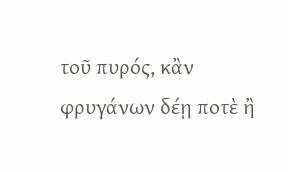τοῦ πυρός, κἂν φρυγάνων δέῃ ποτὲ ἢ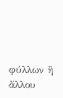φύλλων ἢ ἄλλου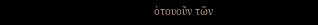ὁτουοῦν τῶν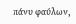πάνυ φαύλων,